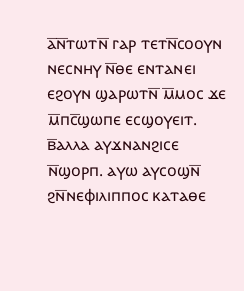ⲁ̅ⲛ̅ⲧⲱⲧⲛ̅ ⲅⲁⲣ ⲧⲉⲧⲛ̅ⲥⲟⲟⲩⲛ ⲛⲉⲥⲛⲏⲩ ⲛ̅ⲑⲉ ⲉⲛⲧⲁⲛⲉⲓ ⲉϩⲟⲩⲛ ϣⲁⲣⲱⲧⲛ̅ ⲙ̅ⲙⲟⲥ ϫⲉ ⲙ̅ⲡⲥ̅ϣⲱⲡⲉ ⲉⲥϣⲟⲩⲉⲓⲧ.
ⲃ̅ⲁⲗⲗⲁ ⲁⲩϫⲛⲁⲛϩⲓⲥⲉ ⲛ̅ϣⲟⲣⲡ. ⲁⲩⲱ ⲁⲩⲥⲟϣⲛ̅ ϩⲛ̅ⲛⲉⲫⲓⲗⲓⲡⲡⲟⲥ ⲕⲁⲧⲁⲑⲉ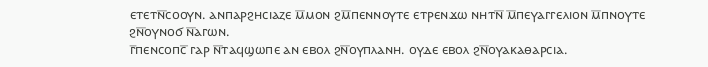ⲉⲧⲉⲧⲛ̅ⲥⲟⲟⲩⲛ. ⲁⲛⲡⲁⲣϩⲏⲥⲓⲁⲍⲉ ⲙ̅ⲙⲟⲛ ϩⲙ̅ⲡⲉⲛⲛⲟⲩⲧⲉ ⲉⲧⲣⲉⲛϫⲱ ⲛⲏⲧⲛ̅ ⲙ̅ⲡⲉⲩⲁⲅⲅⲉⲗⲓⲟⲛ ⲙ̅ⲡⲛⲟⲩⲧⲉ ϩⲛ̅ⲟⲩⲛⲟϭ ⲛ̅ⲁⲅⲱⲛ.
ⲅ̅ⲡⲉⲛⲥⲟⲡⲥ̅ ⲅⲁⲣ ⲛ̅ⲧⲁϥϣⲱⲡⲉ ⲁⲛ ⲉⲃⲟⲗ ϩⲛ̅ⲟⲩⲡⲗⲁⲛⲏ. ⲟⲩⲇⲉ ⲉⲃⲟⲗ ϩⲛ̅ⲟⲩⲁⲕⲁⲑⲁⲣⲥⲓⲁ.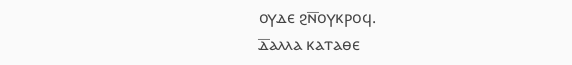ⲟⲩⲇⲉ ϩⲛ̅ⲟⲩⲕⲣⲟϥ.
ⲇ̅ⲁⲗⲗⲁ ⲕⲁⲧⲁⲑⲉ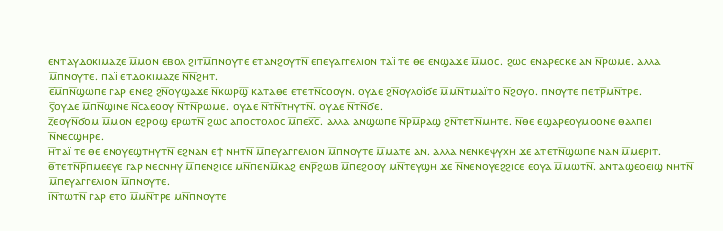ⲉⲛⲧⲁⲩⲇⲟⲕⲓⲙⲁⲍⲉ ⲙ̅ⲙⲟⲛ ⲉⲃⲟⲗ ϩⲓⲧⲙ̅ⲡⲛⲟⲩⲧⲉ ⲉⲧⲁⲛϩⲟⲩⲧⲛ̅ ⲉⲡⲉⲩⲁⲅⲅⲉⲗⲓⲟⲛ ⲧⲁⲓ̈ ⲧⲉ ⲑⲉ ⲉⲛϣⲁϫⲉ ⲙ̅ⲙⲟⲥ. ϩⲱⲥ ⲉⲛⲁⲣⲉⲥⲕⲉ ⲁⲛ ⲛ̅ⲣⲱⲙⲉ. ⲁⲗⲗⲁ ⲙ̅ⲡⲛⲟⲩⲧⲉ. ⲡⲁⲓ̈ ⲉⲧⲇⲟⲕⲓⲙⲁⲍⲉ ⲛ̅ⲛ̅ϩⲏⲧ.
ⲉ̅ⲙ̅ⲡⲛ̅ϣⲱⲡⲉ ⲅⲁⲣ ⲉⲛⲉϩ ϩⲛ̅ⲟⲩϣⲁϫⲉ ⲛ̅ⲕⲱⲣϣ̅ ⲕⲁⲧⲁⲑⲉ ⲉⲧⲉⲧⲛ̅ⲥⲟⲟⲩⲛ. ⲟⲩⲇⲉ ϩⲛ̅ⲟⲩⲗⲟⲓ̈ϭⲉ ⲙ̅ⲙⲛ̅ⲧⲙⲁⲓ̈ⲧⲟ ⲛ̅ϩⲟⲩⲟ. ⲡⲛⲟⲩⲧⲉ ⲡⲉⲧⲣ̅ⲙⲛ̅ⲧⲣⲉ.
ⲋ̅ⲟⲩⲇⲉ ⲙ̅ⲡⲛ̅ϣⲓⲛⲉ ⲛ̅ⲥⲁⲉⲟⲟⲩ ⲛ̅ⲧⲛ̅ⲣⲱⲙⲉ. ⲟⲩⲇⲉ ⲛ̅ⲧⲛ̅ⲧⲏⲩⲧⲛ̅. ⲟⲩⲇⲉ ⲛ̅ⲧⲛ̅ϭⲉ.
ⲍ̅ⲉⲟⲩⲛ̅ϭⲟⲙ ⲙ̅ⲙⲟⲛ ⲉϩⲣⲟϣ ⲉⲣⲱⲧⲛ̅ ϩⲱⲥ ⲁⲡⲟⲥⲧⲟⲗⲟⲥ ⲙ̅ⲡⲉⲭ̅ⲥ̅. ⲁⲗⲗⲁ ⲁⲛϣⲱⲡⲉ ⲛ̅ⲣⲙ̅ⲣⲁϣ ϩⲛ̅ⲧⲉⲧⲛ̅ⲙⲏⲧⲉ. ⲛ̅ⲑⲉ ⲉϣⲁⲣⲉⲟⲩⲙⲟⲟⲛⲉ ⲑⲁⲗⲡⲉⲓ ⲛ̅ⲛⲉⲥϣⲏⲣⲉ.
ⲏ̅ⲧⲁⲓ̈ ⲧⲉ ⲑⲉ ⲉⲛⲟⲩⲉϣⲧⲏⲩⲧⲛ̅ ⲉϩⲛⲁⲛ ⲉϯ ⲛⲏⲧⲛ̅ ⲙ̅ⲡⲉⲩⲁⲅⲅⲉⲗⲓⲟⲛ ⲙ̅ⲡⲛⲟⲩⲧⲉ ⲙ̅ⲙⲁⲧⲉ ⲁⲛ. ⲁⲗⲗⲁ ⲛⲉⲛⲕⲉⲯⲩⲭⲏ ϫⲉ ⲁⲧⲉⲧⲛ̅ϣⲱⲡⲉ ⲛⲁⲛ ⲙ̅ⲙⲉⲣⲓⲧ.
ⲑ̅ⲧⲉⲧⲛ̅ⲣ̅ⲡⲙⲉⲉⲩⲉ ⲅⲁⲣ ⲛⲉⲥⲛⲏⲩ ⲙ̅ⲡⲉⲛϩⲓⲥⲉ ⲙⲛ̅ⲡⲉⲛⲙ̅ⲕⲁϩ ⲉⲛⲣ̅ϩⲱⲃ ⲙ̅ⲡⲉϩⲟⲟⲩ ⲙⲛ̅ⲧⲉⲩϣⲏ ϫⲉ ⲛ̅ⲛⲉⲛⲟⲩⲉϩϩⲓⲥⲉ ⲉⲟⲩⲁ ⲙ̅ⲙⲱⲧⲛ̅. ⲁⲛⲧⲁϣⲉⲟⲉⲓϣ ⲛⲏⲧⲛ̅ ⲙ̅ⲡⲉⲩⲁⲅⲅⲉⲗⲓⲟⲛ ⲙ̅ⲡⲛⲟⲩⲧⲉ.
ⲓ̅ⲛ̅ⲧⲱⲧⲛ̅ ⲅⲁⲣ ⲉⲧⲟ ⲙ̅ⲙⲛ̅ⲧⲣⲉ ⲙⲛ̅ⲡⲛⲟⲩⲧⲉ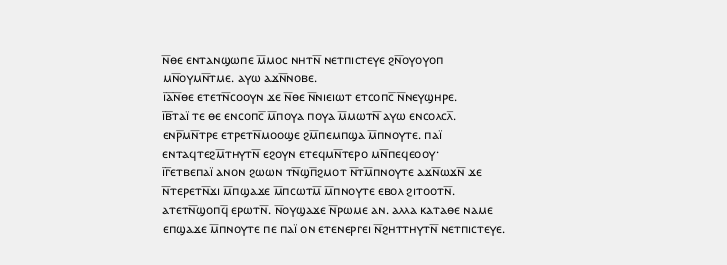ⲛ̅ⲑⲉ ⲉⲛⲧⲁⲛϣⲱⲡⲉ ⲙ̅ⲙⲟⲥ ⲛⲏⲧⲛ̅ ⲛⲉⲧⲡⲓⲥⲧⲉⲩⲉ ϩⲛ̅ⲟⲩⲟⲩⲟⲡ ⲙⲛ̅ⲟⲩⲙⲛ̅ⲧⲙⲉ. ⲁⲩⲱ ⲁϫⲛ̅ⲛⲟⲃⲉ.
ⲓ̅ⲁ̅ⲛ̅ⲑⲉ ⲉⲧⲉⲧⲛ̅ⲥⲟⲟⲩⲛ ϫⲉ ⲛ̅ⲑⲉ ⲛ̅ⲛⲓⲉⲓⲱⲧ ⲉⲧⲥⲟⲡⲥ̅ ⲛ̅ⲛⲉⲩϣⲏⲣⲉ.
ⲓ̅ⲃ̅ⲧⲁⲓ̈ ⲧⲉ ⲑⲉ ⲉⲛⲥⲟⲡⲥ̅ ⲙ̅ⲡⲟⲩⲁ ⲡⲟⲩⲁ ⲙ̅ⲙⲱⲧⲛ̅ ⲁⲩⲱ ⲉⲛⲥⲟⲗⲥⲗ̅. ⲉⲛⲣ̅ⲙⲛ̅ⲧⲣⲉ ⲉⲧⲣⲉⲧⲛ̅ⲙⲟⲟϣⲉ ϩⲙ̅ⲡⲉⲙⲡϣⲁ ⲙ̅ⲡⲛⲟⲩⲧⲉ. ⲡⲁⲓ̈ ⲉⲛⲧⲁϥⲧⲉϩⲙ̅ⲧⲏⲩⲧⲛ̅ ⲉϩⲟⲩⲛ ⲉⲧⲉϥⲙⲛ̅ⲧⲉⲣⲟ ⲙⲛ̅ⲡⲉϥⲉⲟⲟⲩ·
ⲓ̅ⲅ̅ⲉⲧⲃⲉⲡⲁⲓ̈ ⲁⲛⲟⲛ ϩⲱⲱⲛ ⲧⲛ̅ϣⲡ̅ϩⲙⲟⲧ ⲛ̅ⲧⲙ̅ⲡⲛⲟⲩⲧⲉ ⲁϫⲛ̅ⲱϫⲛ̅ ϫⲉ ⲛ̅ⲧⲉⲣⲉⲧⲛ̅ϫⲓ ⲙ̅ⲡϣⲁϫⲉ ⲙ̅ⲡⲥⲱⲧⲙ̅ ⲙ̅ⲡⲛⲟⲩⲧⲉ ⲉⲃⲟⲗ ϩⲓⲧⲟⲟⲧⲛ̅. ⲁⲧⲉⲧⲛ̅ϣⲟⲡϥ̅ ⲉⲣⲱⲧⲛ̅. ⲛ̅ⲟⲩϣⲁϫⲉ ⲛ̅ⲣⲱⲙⲉ ⲁⲛ. ⲁⲗⲗⲁ ⲕⲁⲧⲁⲑⲉ ⲛⲁⲙⲉ ⲉⲡϣⲁϫⲉ ⲙ̅ⲡⲛⲟⲩⲧⲉ ⲡⲉ ⲡⲁⲓ̈ ⲟⲛ ⲉⲧⲉⲛⲉⲣⲅⲉⲓ ⲛ̅ϩⲏⲧⲧⲏⲩⲧⲛ̅ ⲛⲉⲧⲡⲓⲥⲧⲉⲩⲉ.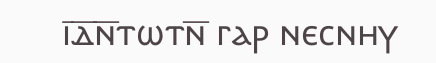ⲓ̅ⲇ̅ⲛ̅ⲧⲱⲧⲛ̅ ⲅⲁⲣ ⲛⲉⲥⲛⲏⲩ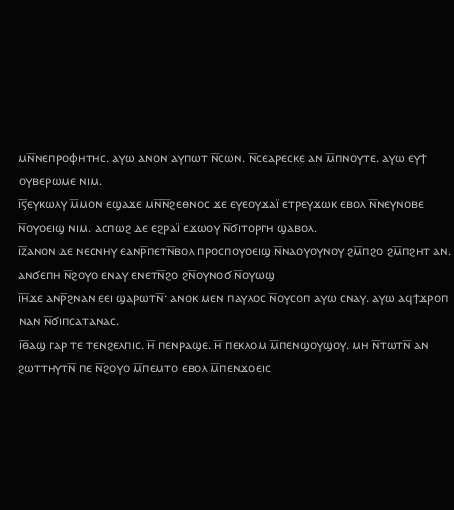ⲙⲛ̅ⲛⲉⲡⲣⲟⲫⲏⲧⲏⲥ. ⲁⲩⲱ ⲁⲛⲟⲛ ⲁⲩⲡⲱⲧ ⲛ̅ⲥⲱⲛ. ⲛ̅ⲥⲉⲁⲣⲉⲥⲕⲉ ⲁⲛ ⲙ̅ⲡⲛⲟⲩⲧⲉ. ⲁⲩⲱ ⲉⲩϯ ⲟⲩⲃⲉⲣⲱⲙⲉ ⲛⲓⲙ.
ⲓ̅ⲋ̅ⲉⲩⲕⲱⲗⲩ ⲙ̅ⲙⲟⲛ ⲉϣⲁϫⲉ ⲙⲛ̅ⲛ̅ϩⲉⲑⲛⲟⲥ ϫⲉ ⲉⲩⲉⲟⲩϫⲁⲓ̈ ⲉⲧⲣⲉⲩϫⲱⲕ ⲉⲃⲟⲗ ⲛ̅ⲛⲉⲩⲛⲟⲃⲉ ⲛ̅ⲟⲩⲟⲉⲓϣ ⲛⲓⲙ. ⲁⲥⲡⲱϩ ⲇⲉ ⲉϩⲣⲁⲓ̈ ⲉϫⲱⲟⲩ ⲛ̅ϭⲓⲧⲟⲣⲅⲏ ϣⲁⲃⲟⲗ.
ⲓ̅ⲍ̅ⲁⲛⲟⲛ ⲇⲉ ⲛⲉⲥⲛⲏⲩ ⲉⲁⲛⲣ̅ⲡⲉⲧⲛ̅ⲃⲟⲗ ⲡⲣⲟⲥⲡⲟⲩⲟⲉⲓϣ ⲛ̅ⲛⲁⲟⲩⲟⲩⲛⲟⲩ ϩⲙ̅ⲡϩⲟ ϩⲙ̅ⲡϩⲏⲧ ⲁⲛ. ⲁⲛϭⲉⲡⲏ ⲛ̅ϩⲟⲩⲟ ⲉⲛⲁⲩ ⲉⲛⲉⲧⲛ̅ϩⲟ ϩⲛ̅ⲟⲩⲛⲟϭ ⲛ̅ⲟⲩⲱϣ
ⲓ̅ⲏ̅ϫⲉ ⲁⲛⲣ̅ϩⲛⲁⲛ ⲉⲉⲓ ϣⲁⲣⲱⲧⲛ̅· ⲁⲛⲟⲕ ⲙⲉⲛ ⲡⲁⲩⲗⲟⲥ ⲛ̅ⲟⲩⲥⲟⲡ ⲁⲩⲱ ⲥⲛⲁⲩ. ⲁⲩⲱ ⲁϥϯϫⲣⲟⲡ ⲛⲁⲛ ⲛ̅ϭⲓⲡⲥⲁⲧⲁⲛⲁⲥ.
ⲓ̅ⲑ̅ⲁϣ ⲅⲁⲣ ⲧⲉ ⲧⲉⲛϩⲉⲗⲡⲓⲥ. ⲏ̅ ⲡⲉⲛⲣⲁϣⲉ. ⲏ̅ ⲡⲉⲕⲗⲟⲙ ⲙ̅ⲡⲉⲛϣⲟⲩϣⲟⲩ. ⲙⲏ ⲛ̅ⲧⲱⲧⲛ̅ ⲁⲛ ϩⲱⲧⲧⲏⲩⲧⲛ̅ ⲡⲉ ⲛ̅ϩⲟⲩⲟ ⲙ̅ⲡⲉⲙⲧⲟ ⲉⲃⲟⲗ ⲙ̅ⲡⲉⲛϫⲟⲉⲓⲥ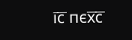ⲓ̅ⲥ̅ ⲡⲉⲭ̅ⲥ̅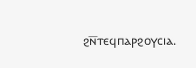ϩⲛ̅ⲧⲉϥⲡⲁⲣϩⲟⲩⲥⲓⲁ.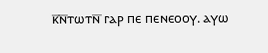ⲕ̅ⲛ̅ⲧⲱⲧⲛ̅ ⲅⲁⲣ ⲡⲉ ⲡⲉⲛⲉⲟⲟⲩ. ⲁⲩⲱ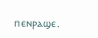ⲡⲉⲛⲣⲁϣⲉ.